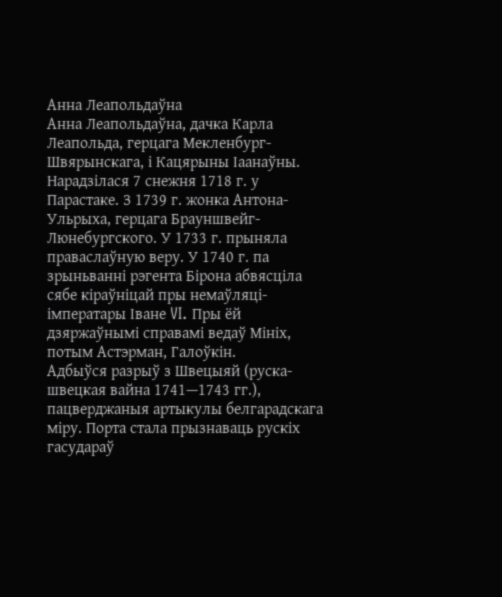Анна Леапольдаўна
Анна Леапольдаўна, дачка Карла Леапольда, герцага Мекленбург-Швярынскага, і Кацярыны Іаанаўны.
Нарадзілася 7 снежня 1718 г. у Парастаке. З 1739 г. жонка Антона-Ульрыха, герцага Брауншвейг-Люнебургского. У 1733 г. прыняла праваслаўную веру. У 1740 г. па зрыньванні рэгента Бірона абвясціла сябе кіраўніцай пры немаўляці-імператары Іване VI. Пры ёй дзяржаўнымі справамі ведаў Мініх, потым Астэрман, Галоўкін.
Адбыўся разрыў з Швецыяй (руска-швецкая вайна 1741—1743 гг.), пацверджаныя артыкулы белгарадскага міру. Порта стала прызнаваць рускіх гасудараў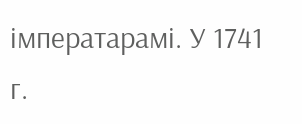імператарамі. У 1741 г.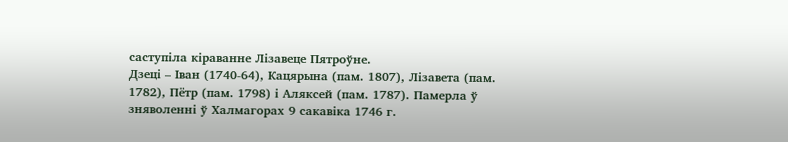саступіла кіраванне Лізавеце Пятроўне.
Дзеці – Іван (1740-64), Кацярына (пам. 1807), Лізавета (пам. 1782), Пётр (пам. 1798) і Аляксей (пам. 1787). Памерла ў зняволенні ў Халмагорах 9 сакавіка 1746 г.